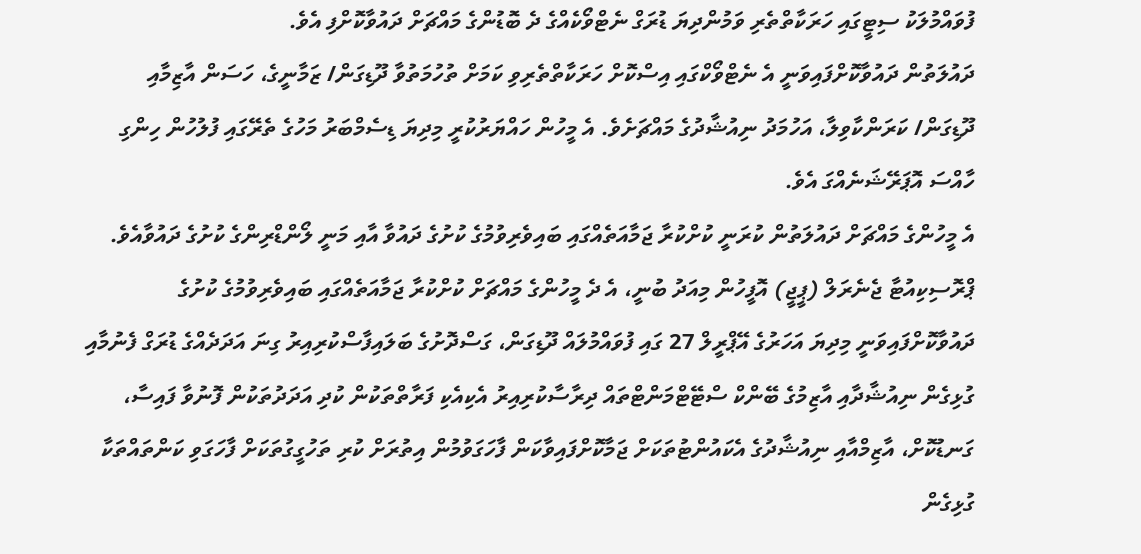ފުވައްމުލަކު ސިޓީގައި ހަރަކާތްތެރި ވަމުންދިޔަ ޑުރަގް ނެޓްވޯކެއްގެ ދެ ބޮޑުންގެ މައްޗަށް ދައުވާކޮށްފި އެވެ.
ދައުލަތުން ދައުވާކޮށްފައިވަނީ އެ ނެޓްވޯކްގައި އިސްކޮށް ހަރަކާތްތެރިވި ކަމަށް ތުހުމަތުވާ ދޫޑިގަން/ ޒަމާނީގެ، ހަސަން އާޒިމާއި ދޫޑިގަން/ ކަރަންކާވިލާ، އަހުމަދު ނިއުޝާދުގެ މައްޗަށެވެ. އެ މީހުން ހައްޔަރުކުރީ މިދިޔަ ޑިސެމްބަރު މަހުގެ ތެރޭގައި ފުލުހުން ހިންގި ހާއްސަ އޮޕަރޭޝަނެއްގަ އެވެ.
އެ މީހުންގެ މައްޗަށް ދައުލަތުން ކުރަނީ ކުށްކުރާ ޖަމާއަތެއްގައި ބައިވެރިވުމުގެ ކުށުގެ ދައުވާ އާއި މަނީ ލޯންޑްރިންގެ ކުށުގެ ދައުވާއެވެ.
ޕްރޮސިކިއުޓާ ޖެނެރަލް (ޕީޖީ) އޮފީހުން މިއަދު ބުނީ، އެ ދެ މީހުންގެ މައްޗަށް ކުށްކުރާ ޖަމާއަތެއްގައި ބައިވެރިވުމުގެ ކުށުގެ ދައުވާކޮށްފައިވަނީ މިދިޔަ އަހަރުގެ އޭޕްރީލް 27 ގައި ފުވައްމުލައް ދޫޑިގަން، ގަސްދޮށުގެ ބަލައިފާސްކުރިއިރު ގިނަ އަދަދެއްގެ ޑުރަގް ފެނުމާއި ގުޅިގެން ނިއުޝާދާއި އާޒިމުގެ ބޭންކް ސްޓޭޓްމަންޓްތައް ދިރާސާކުރިއިރު އެކިއެކި ފަރާތްތަކުން ކުދި އަދަދުތަކުން ފޮނުވާ ފައިސާ، ގަނޑުކޮށް، އާޒިމްއާއި ނިއުޝާދުގެ އެކައުންޓުތަކަށް ޖަމާކޮށްފައިވާކަން ފާހަގަވުމުން އިތުރަށް ކުރި ތަހުގީގުތަކަށް ފާހަގަވި ކަންތައްތަކާ ގުޅިގެން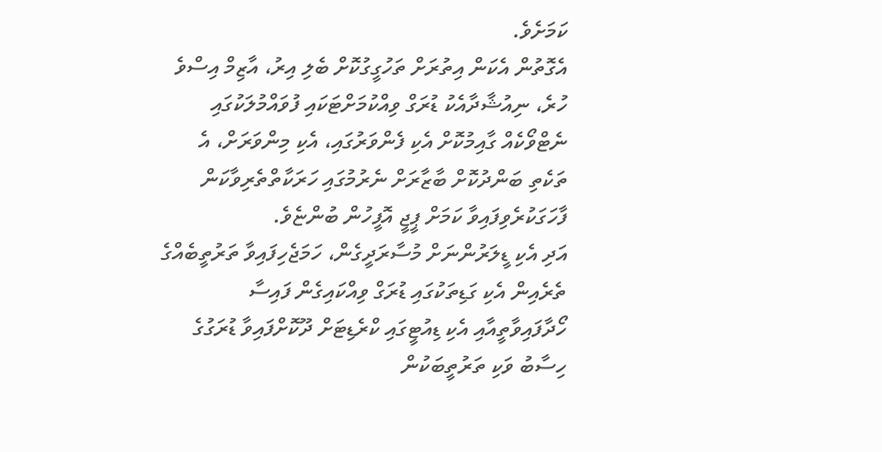ކަމަށެވެ.
އެގޮތުން އެކަން އިތުރަށް ތަހުގީގުކޮށް ބެލި އިރު، އާޒިމް އިސްވެ ހުރެ، ނިއުޝާދާއެކު ޑުރަގް ވިއްކުމަށްޓަކައި ފުވައްމުލަކުގައި ނެޓްވޯކެއް ގާއިމުކޮށް އެކި ފެންވަރުގައި، އެކި މިންވަރަށް، އެ ތަކެތި ބަންދުކޮށް ބާޒާރަށް ނެރުމުގައި ހަރަކާތްތެރިވާކަން ފާހަގަކުރެވިފައިވާ ކަމަށް ޕީޖީ އޮފީހުން ބުންޏެވެ.
އަދި އެކި ޑީލަރުންނަށް މުސާރަދީގެން، ހަމަޖެހިފައިވާ ތަރުތީބެއްގެ ތެރެއިން އެކި ގަޑިތަކުގައި ޑުރަގް ވިއްކައިގެން ފައިސާ ހޯދާފައިވާތީއާއި އެކި ޑިއުޓީގައި ކްރެޑިޓަށް ދޫކޮށްފައިވާ ޑުރަގުގެ ހިސާބު ވަކި ތަރުތީބަކުން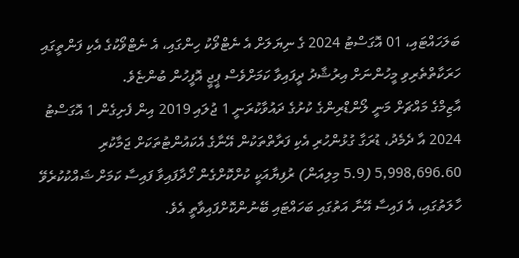ބަލަހައްޓައި، 01 އޮގަސްޓު 2024 ގެ ނިޔަލަށް އެ ނެޓްވޯކު ހިންގައި، އެ ނެޓްވޯކުގެ އެކި ފަންތީގައި ހަރަކާތްތެރިވި މީހުންނަށް އިރުޝާދު ދީފައިވާ ކަމަށްވެސް ޕީޖީ އޮފީހުން ބުންޏެވެ.
އާޒިމްގެ މައްޗަށް މަނީ ލޯންޑްރިންގެ ކުށުގެ ދައުވާކުރަނީ 1 ޖުލައި 2019 އިން ފެށިގެން 1 އޮގަސްޓު 2024 އާ ދެމެދު، ޑުރަގާ ގުޅުންހުރި އެކި ފަރާތްތަކުން އޭނާގެ އެކައުންޓުތަކަށް ޖަމާކުރި 5,998,696.60 (5.9 މިލިއަން) ރުފިޔާއަކީ ކުށްކޮށްގެން ހޯދާފައިވާ ފައިސާ ކަމަށް ޝައްކުކުރެވޭ ހާލަތުގައި، އެ ފައިސާ އޭނާ އަތުގައި ބަހައްޓައި ބޭނުންކޮށްފައިވާތީ އެވެ.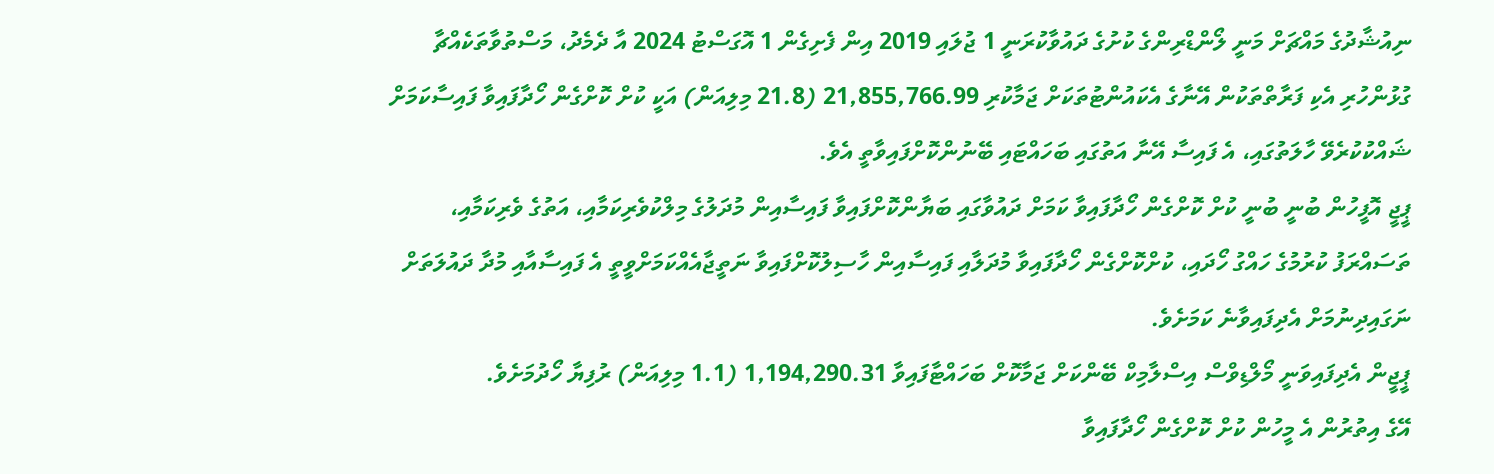ނިއުޝާދުގެ މައްޗަށް މަނީ ލޯންޑްރިންގެ ކުށުގެ ދައުވާކުރަނީ 1 ޖުލައި 2019 އިން ފެށިގެން 1 އޮގަސްޓު 2024 އާ ދެމެދު، މަސްތުވާތަކެއްޗާ ގުޅުންހުރި އެކި ފަރާތްތަކުން އޭނާގެ އެކައުންޓުތަކަށް ޖަމާކުރި 21,855,766.99 (21.8 މިލިއަން) އަކީ ކުށް ކޮށްގެން ހޯދާފައިވާ ފައިސާކަމަށް ޝައްކުކުރެވޭ ހާލަތުގައި، އެ ފައިސާ އޭނާ އަތުގައި ބަހައްޓައި ބޭނުންކޮށްފައިވާތީ އެވެ.
ޕީޖީ އޮފީހުން ބުނީ ބުނީ ކުށް ކޮށްގެން ހޯދާފައިވާ ކަމަށް ދައުވާގައި ބަޔާންކޮށްފައިވާ ފައިސާއިން މުދަލުގެ މިލްކުވެރިކަމާއި، އަތުގެ ވެރިކަމާއި، ތަސައްރަފު ކުރުމުގެ ހައްގު ހޯދައި، ކުށްކޮށްގެން ހޯދާފައިވާ މުދަލާއި ފައިސާއިން ހާސިލުކޮށްފައިވާ ނަތީޖާއެއްކަމަށްވީތީ އެ ފައިސާއާއި މުދާ ދައުލަތަށް ނަގައިދިނުމަށް އެދިފައިވާނެ ކަމަށެވެ.
ޕީޖީން އެދިފައިވަނީ މޯލްޑިވްސް އިސްލާމިކް ބޭންކަށް ޖަމާކޮށް ބަހައްޓާފައިވާ 1,194,290.31 (1.1 މިލިއަން) ރުފިޔާ ހޯދުމަށެވެ.
އޭގެ އިތުރުން އެ މީހުން ކުށް ކޮށްގެން ހޯދާފައިވާ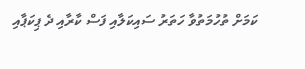ކަމަށް ތުހުމަތުވާ ހަތަރު ސައިކަލާއި ފަސް ކާރާއި ދެ ޕިކަޕާއި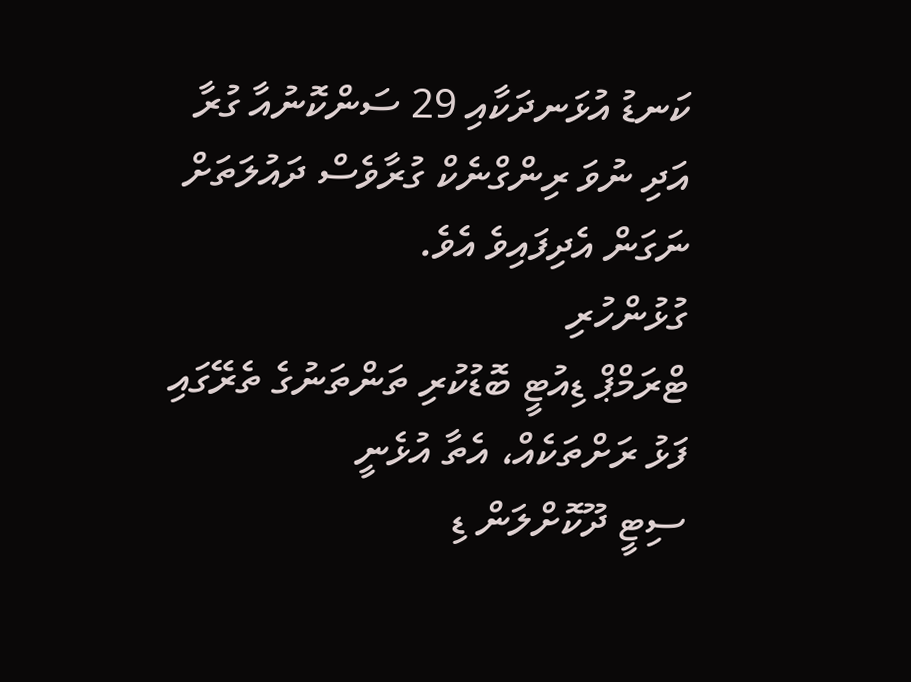ކަނޑު އުޅަނދަކާއި 29 ސަންކޮނުއާ ގުރާ އަދި ނުވަ ރިންގްނެކް ގުރާވެސް ދައުލަތަށް ނަގަން އެދިފައިވެ އެވެ.
ގުޅުންހުރި
ޓްރަމްޕް ޑިއުޓީ ބޮޑުކުރި ތަންތަނުގެ ތެރޭގައި ފަޅު ރަށްތަކެއް، އެތާ އުޅެނީ
ސިޓީ ދޫކޮށްލަން ޑި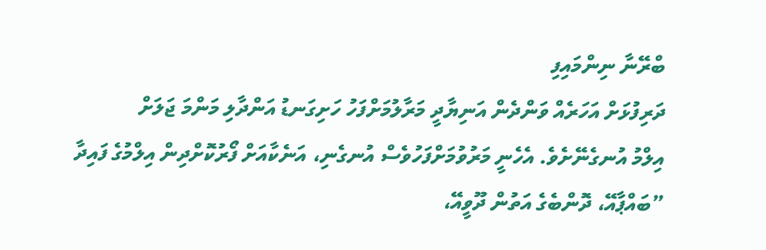ބްރޭނާ ނިންމައިފި
ދަރިފުޅަށް އަހަރެއް ވަންދެން އަނިޔާދީ މަރާލުމަށްފަހު ހަށިގަނޑު އަންދާލި މަންމަ ޖަލަށް
އިލްމު އުނގެނޭށެވެ. އެހެނީ މަރުވުމަށްފަހުވެސް އުނގެނި، އަނެކާއަށް ފޯރުކޮށްދިން އިލްމުގެ ފައިދާ
”ބައްޕާއޭ، ދޮންބެގެ އަތުން ދޫވީއޭ،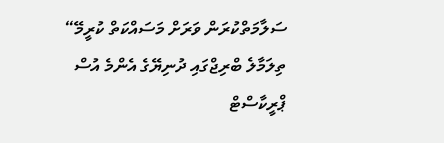ސަލާމަތްކުރަން ވަރަށް މަސައްކަތް ކުރީމޭ“
ތިލަމާލެ ބްރިޖްގައި ދުނިޔޭގެ އެންމެ އުސް ޕްރީކާސްޓް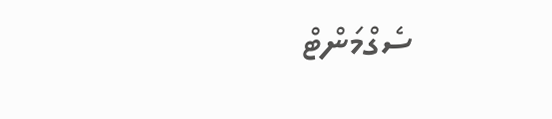ސެގްމަންޓް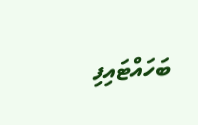ބަހައްޓައިފި